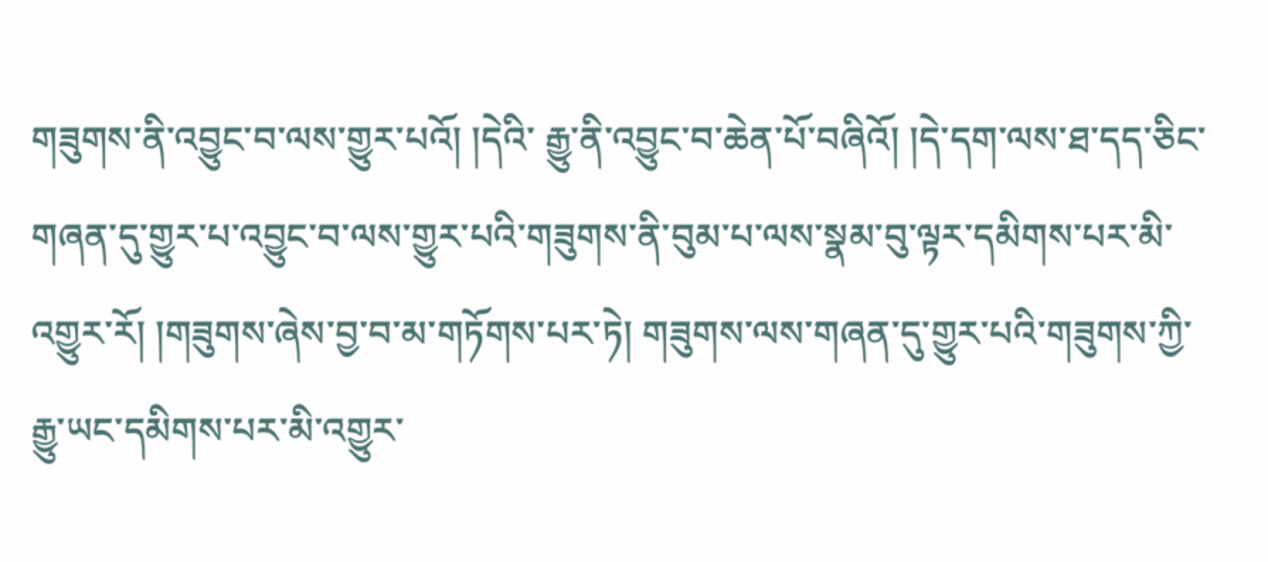གཟུགས་ནི་འབྱུང་བ་ལས་གྱུར་པའོ། །དེའི་ རྒྱུ་ནི་འབྱུང་བ་ཆེན་པོ་བཞིའོ། །དེ་དག་ལས་ཐ་དད་ཅིང་གཞན་དུ་གྱུར་པ་འབྱུང་བ་ལས་གྱུར་པའི་གཟུགས་ནི་བུམ་པ་ལས་སྣམ་བུ་ལྟར་དམིགས་པར་མི་འགྱུར་རོ། །གཟུགས་ཞེས་བྱ་བ་མ་གཏོགས་པར་ཏེ། གཟུགས་ལས་གཞན་དུ་གྱུར་པའི་གཟུགས་ཀྱི་རྒྱུ་ཡང་དམིགས་པར་མི་འགྱུར་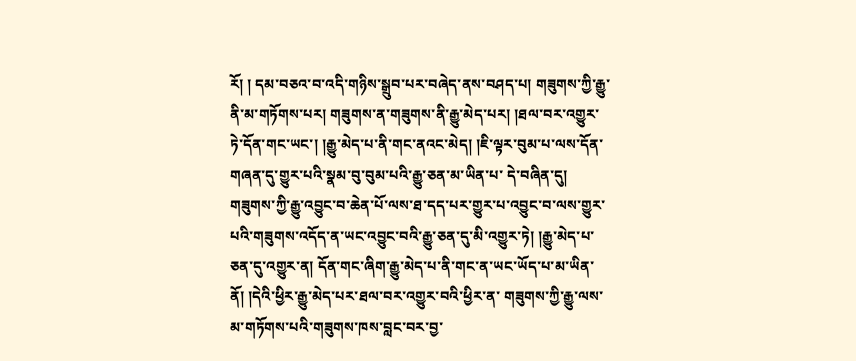རོ། ། དམ་བཅའ་བ་འདི་གཉིས་སྒྲུབ་པར་བཞེད་ནས་བཤད་པ། གཟུགས་ཀྱི་རྒྱུ་ནི་མ་གཏོགས་པར། གཟུགས་ན་གཟུགས་ནི་རྒྱུ་མེད་པར། །ཐལ་བར་འགྱུར་ཏེ་དོན་གང་ཡང་། །རྒྱུ་མེད་པ་ནི་གང་ནའང་མེད། །ཇི་ལྟར་བུམ་པ་ལས་དོན་གཞན་དུ་གྱུར་པའི་སྣམ་བུ་བུམ་པའི་རྒྱུ་ཅན་མ་ཡིན་པ་ དེ་བཞིན་དུ། གཟུགས་ཀྱི་རྒྱུ་འབྱུང་བ་ཆེན་པོ་ལས་ཐ་དད་པར་གྱུར་པ་འབྱུང་བ་ལས་གྱུར་པའི་གཟུགས་འདོད་ན་ཡང་འབྱུང་བའི་རྒྱུ་ཅན་དུ་མི་འགྱུར་ཏེ། །རྒྱུ་མེད་པ་ཅན་དུ་འགྱུར་ན། དོན་གང་ཞིག་རྒྱུ་མེད་པ་ནི་གང་ན་ཡང་ཡོད་པ་མ་ཡིན་ནོ། །དེའི་ཕྱིར་རྒྱུ་མེད་པར་ཐལ་བར་འགྱུར་བའི་ཕྱིར་ན་ གཟུགས་ཀྱི་རྒྱུ་ལས་མ་གཏོགས་པའི་གཟུགས་ཁས་བླང་བར་བྱ་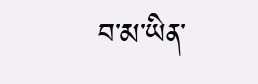བ་མ་ཡིན་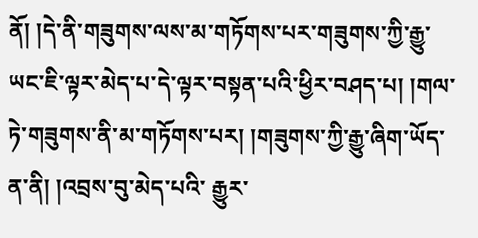ནོ། །དེ་ནི་གཟུགས་ལས་མ་གཏོགས་པར་གཟུགས་ཀྱི་རྒྱུ་ཡང་ཇི་ལྟར་མེད་པ་དེ་ལྟར་བསྟན་པའི་ཕྱིར་བཤད་པ། །གལ་ཏེ་གཟུགས་ནི་མ་གཏོགས་པར། །གཟུགས་ཀྱི་རྒྱུ་ཞིག་ཡོད་ན་ནི། །འབྲས་བུ་མེད་པའི་ རྒྱུར་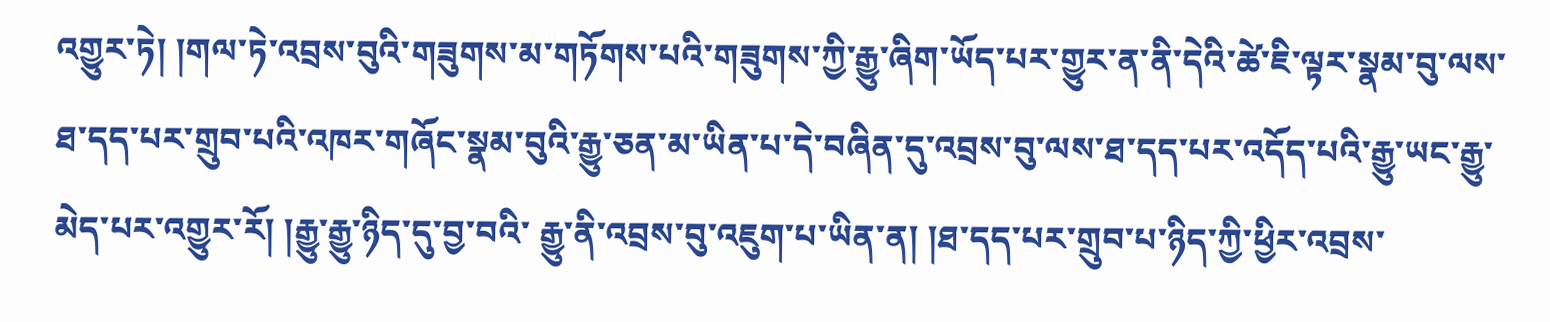འགྱུར་ཏེ། །གལ་ཏེ་འབྲས་བུའི་གཟུགས་མ་གཏོགས་པའི་གཟུགས་ཀྱི་རྒྱུ་ཞིག་ཡོད་པར་གྱུར་ན་ནི་དེའི་ཚེ་ཇི་ལྟར་སྣམ་བུ་ལས་ཐ་དད་པར་གྲུབ་པའི་འཁར་གཞོང་སྣམ་བུའི་རྒྱུ་ཅན་མ་ཡིན་པ་དེ་བཞིན་དུ་འབྲས་བུ་ལས་ཐ་དད་པར་འདོད་པའི་རྒྱུ་ཡང་རྒྱུ་མེད་པར་འགྱུར་རོ། །རྒྱུ་རྒྱུ་ཉིད་དུ་བྱ་བའི་ རྒྱུ་ནི་འབྲས་བུ་འཇུག་པ་ཡིན་ན། །ཐ་དད་པར་གྲུབ་པ་ཉིད་ཀྱི་ཕྱིར་འབྲས་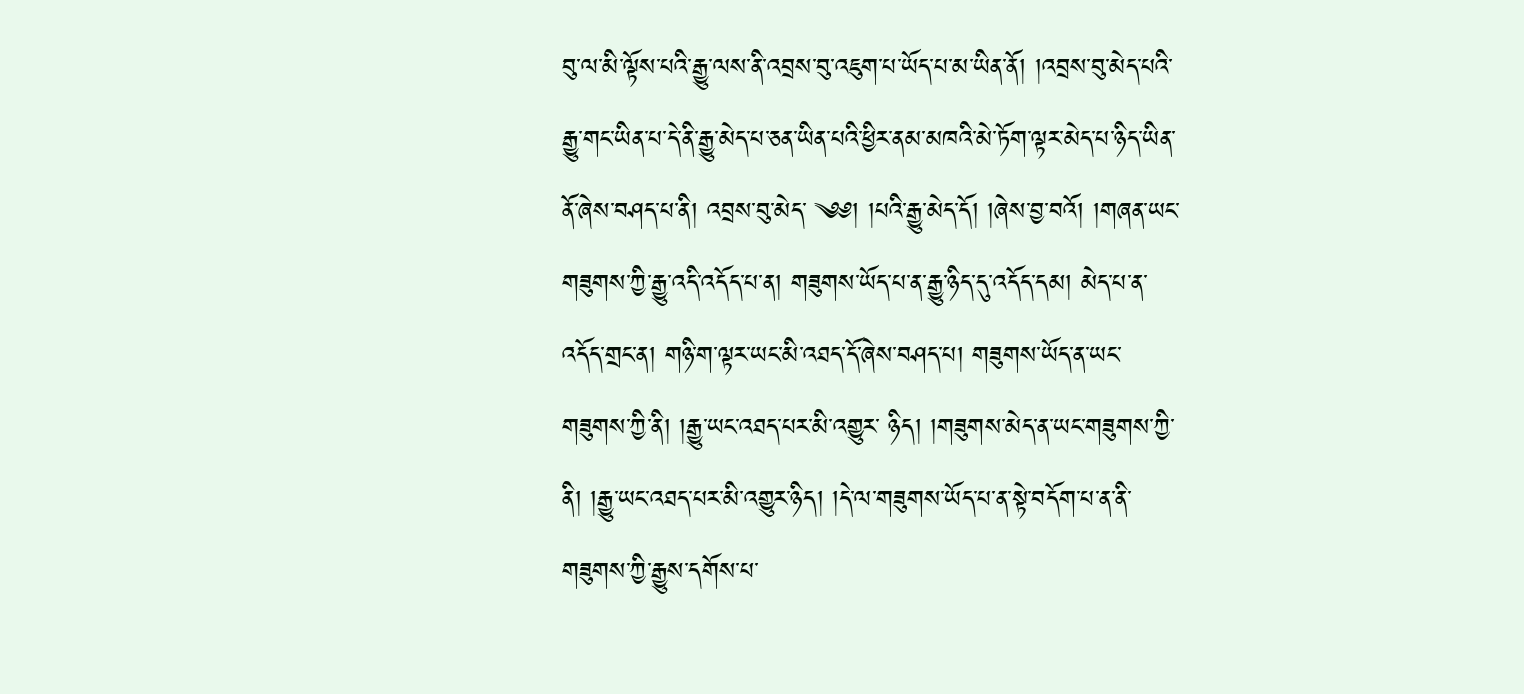བུ་ལ་མི་ལྟོས་པའི་རྒྱུ་ལས་ནི་འབྲས་བུ་འཇུག་པ་ཡོད་པ་མ་ཡིན་ནོ། །འབྲས་བུ་མེད་པའི་རྒྱུ་གང་ཡིན་པ་དེ་ནི་རྒྱུ་མེད་པ་ཅན་ཡིན་པའི་ཕྱིར་ནམ་མཁའི་མེ་ཏོག་ལྟར་མེད་པ་ཉིད་ཡིན་ནོ་ཞེས་བཤད་པ་ནི། འབྲས་བུ་མེད་ ༄༅། །པའི་རྒྱུ་མེད་དོ། །ཞེས་བྱ་བའོ། །གཞན་ཡང་གཟུགས་ཀྱི་རྒྱུ་འདི་འདོད་པ་ན། གཟུགས་ཡོད་པ་ན་རྒྱུ་ཉིད་དུ་འདོད་དམ། མེད་པ་ན་འདོད་གྲང་ན། གཉི་ག་ལྟར་ཡང་མི་འཐད་དོ་ཞེས་བཤད་པ། གཟུགས་ཡོད་ན་ཡང་གཟུགས་ཀྱི་ནི། །རྒྱུ་ཡང་འཐད་པར་མི་འགྱུར་ ཉིད། །གཟུགས་མེད་ན་ཡང་གཟུགས་ཀྱི་ནི། །རྒྱུ་ཡང་འཐད་པར་མི་འགྱུར་ཉིད། །དེ་ལ་གཟུགས་ཡོད་པ་ན་སྟེ་བདོག་པ་ན་ནི་གཟུགས་ཀྱི་རྒྱུས་དགོས་པ་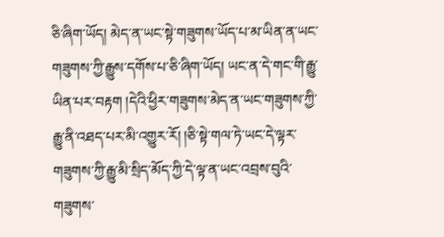ཅི་ཞིག་ཡོད། མེད་ན་ཡང་སྟེ་གཟུགས་ཡོད་པ་མ་ཡིན་ན་ཡང་གཟུགས་ཀྱི་རྒྱུས་དགོས་པ་ཅི་ཞིག་ཡོད། ཡང་ན་དེ་གང་གི་རྒྱུ་ ཡིན་པར་བརྟག །དེའི་ཕྱིར་གཟུགས་མེད་ན་ཡང་གཟུགས་ཀྱི་རྒྱུ་ནི་འཐད་པར་མི་འགྱུར་རོ། །ཅི་སྟེ་གལ་ཏེ་ཡང་དེ་ལྟར་གཟུགས་ཀྱི་རྒྱུ་མི་སྲིད་མོད་ཀྱི་དེ་ལྟ་ན་ཡང་འབྲས་བུའི་གཟུགས་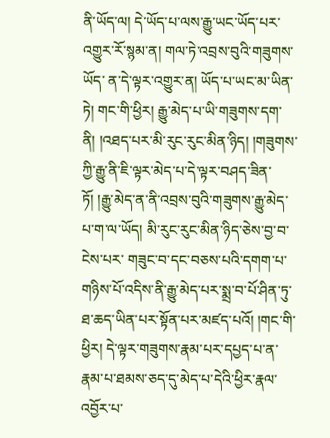ནི་ཡོད་ལ། དེ་ཡོད་པ་ལས་རྒྱུ་ཡང་ཡོད་པར་འགྱུར་རོ་སྙམ་ན། གལ་ཏེ་འབྲས་བུའི་གཟུགས་ཡོད་ ན་དེ་ལྟར་འགྱུར་ན། ཡོད་པ་ཡང་མ་ཡིན་ཏེ། གང་གི་ཕྱིར། རྒྱུ་མེད་པ་ཡི་གཟུགས་དག་ནི། །འཐད་པར་མི་རུང་རུང་མིན་ཉིད། །གཟུགས་ཀྱི་རྒྱུ་ནི་ཇི་ལྟར་མེད་པ་དེ་ལྟར་བཤད་ཟིན་ཏོ། །རྒྱུ་མེད་ན་ནི་འབྲས་བུའི་གཟུགས་རྒྱུ་མེད་པ་ག་ལ་ཡོད། མི་རུང་རུང་མིན་ཉིད་ཅེས་བྱ་བ་ངེས་པར་ གཟུང་བ་དང་བཅས་པའི་དགག་པ་གཉིས་པོ་འདིས་ནི་རྒྱུ་མེད་པར་སྨྲ་བ་པོ་ཤིན་ཏུ་ཐ་ཆད་ཡིན་པར་སྟོན་པར་མཛད་པའོ། །གང་གི་ཕྱིར། དེ་ལྟར་གཟུགས་རྣམ་པར་དཔྱད་པ་ན་རྣམ་པ་ཐམས་ཅད་དུ་མེད་པ་དེའི་ཕྱིར་རྣལ་འབྱོར་པ་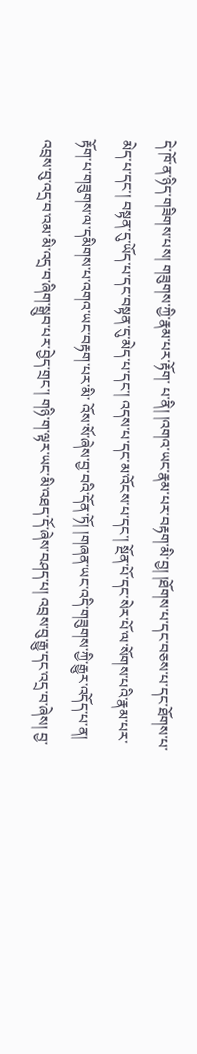དེ་ཁོ་ན་ཉིད་གཟིགས་པས། གཟུགས་ཀྱི་རྣམ་པར་རྟོག་ པ་ནི། །འགའ་ཡང་རྣམ་པར་བརྟག་མི་བྱ། །ཐོགས་པ་དང་བཅས་པ་དང་ཐོགས་པ་མེད་པ་དང་། བསྟན་དུ་ཡོད་པ་དང་བསྟན་དུ་མེད་པ་དང་། འདས་པ་དང་མ་འོངས་པ་དང་། སྔོན་པོ་དང་སེར་པོ་ལ་སོགས་པའི་རྣམ་པར་རྟོག་པ་གཟུགས་ལ་དམིགས་པ་འགའ་ཡང་བརྟག་པར་མི་ འོས་སོ་ཞེས་བྱ་བའི་དོན་ཏོ། །གཞན་ཡང་འདི་གཟུགས་ཀྱི་རྒྱུར་འདོད་པ་ན། འབྲས་བུ་འདྲ་བ་འམ་མི་འདྲ་བ་ཞིག་སྒྲུབ་པར་བྱེད་གྲང་། གཉི་ག་ལྟར་ཡང་མི་འཐད་དོ་ཞེས་བཤད་པ། འབྲས་བུ་རྒྱུ་དང་འདྲ་བ་ཞེས། བྱ་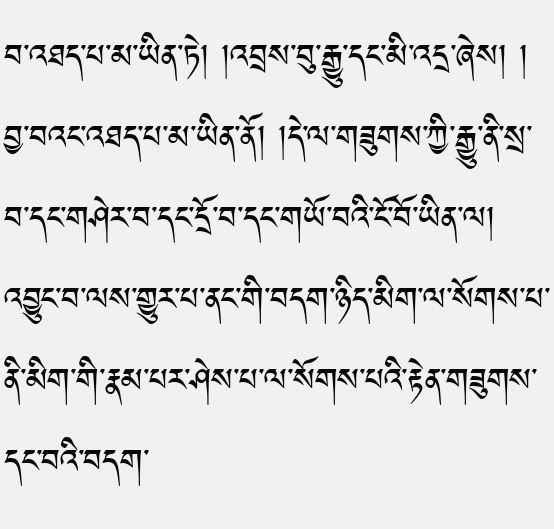བ་འཐད་པ་མ་ཡིན་ཏེ། །འབྲས་བུ་རྒྱུ་དང་མི་འདྲ་ཞེས། ། བྱ་བའང་འཐད་པ་མ་ཡིན་ནོ། །དེ་ལ་གཟུགས་ཀྱི་རྒྱུ་ནི་སྲ་བ་དང་གཤེར་བ་དང་དྲོ་བ་དང་གཡོ་བའི་ངོ་བོ་ཡིན་ལ། འབྱུང་བ་ལས་གྱུར་པ་ནང་གི་བདག་ཉིད་མིག་ལ་སོགས་པ་ནི་མིག་གི་རྣམ་པར་ཤེས་པ་ལ་སོགས་པའི་རྟེན་གཟུགས་དང་བའི་བདག་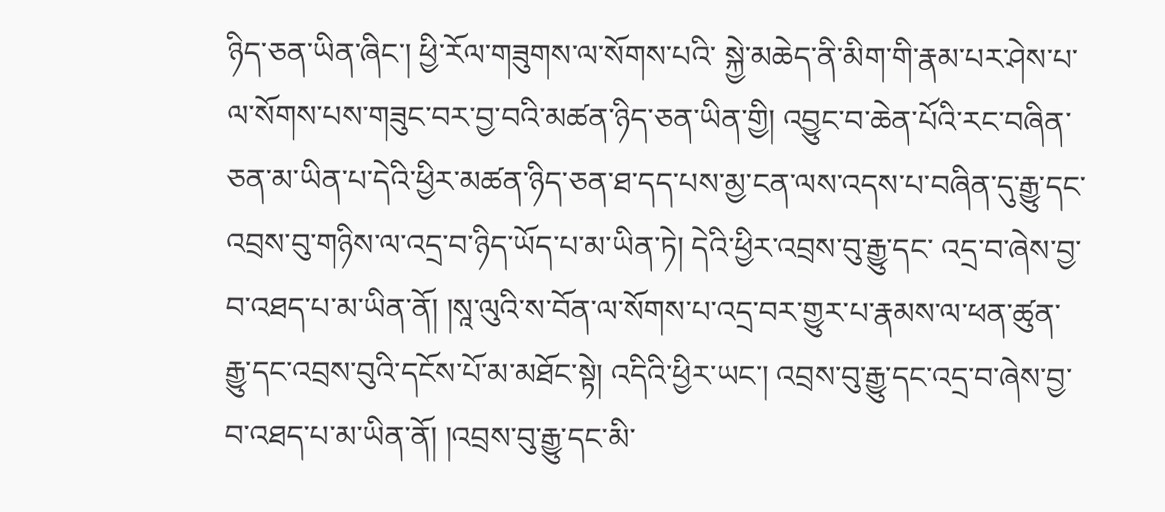ཉིད་ཅན་ཡིན་ཞིང་། ཕྱི་རོལ་གཟུགས་ལ་སོགས་པའི་ སྐྱེ་མཆེད་ནི་མིག་གི་རྣམ་པར་ཤེས་པ་ལ་སོགས་པས་གཟུང་བར་བྱ་བའི་མཚན་ཉིད་ཅན་ཡིན་གྱི། འབྱུང་བ་ཆེན་པོའི་རང་བཞིན་ཅན་མ་ཡིན་པ་དེའི་ཕྱིར་མཚན་ཉིད་ཅན་ཐ་དད་པས་མྱ་ངན་ལས་འདས་པ་བཞིན་དུ་རྒྱུ་དང་འབྲས་བུ་གཉིས་ལ་འདྲ་བ་ཉིད་ཡོད་པ་མ་ཡིན་ཏེ། དེའི་ཕྱིར་འབྲས་བུ་རྒྱུ་དང་ འདྲ་བ་ཞེས་བྱ་བ་འཐད་པ་མ་ཡིན་ནོ། །སཱ་ལུའི་ས་བོན་ལ་སོགས་པ་འདྲ་བར་གྱུར་པ་རྣམས་ལ་ཕན་ཚུན་རྒྱུ་དང་འབྲས་བུའི་དངོས་པོ་མ་མཐོང་སྟེ། འདིའི་ཕྱིར་ཡང་། འབྲས་བུ་རྒྱུ་དང་འདྲ་བ་ཞེས་བྱ་བ་འཐད་པ་མ་ཡིན་ནོ། །འབྲས་བུ་རྒྱུ་དང་མི་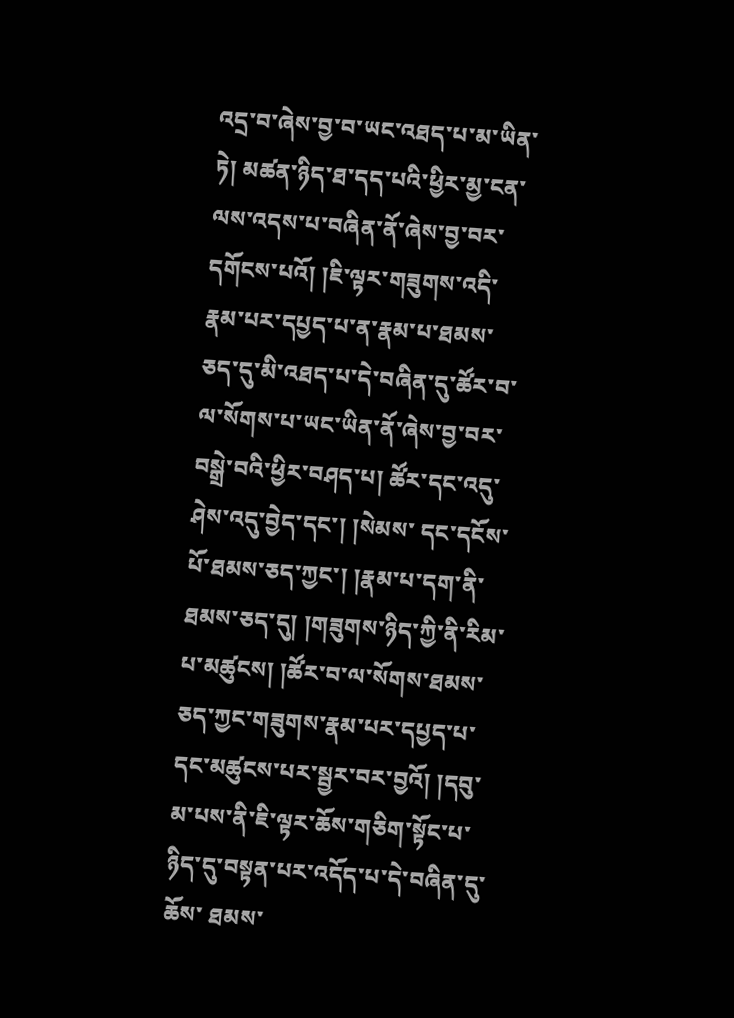འདྲ་བ་ཞེས་བྱ་བ་ཡང་འཐད་པ་མ་ཡིན་ཏེ། མཚན་ཉིད་ཐ་དད་པའི་ཕྱིར་མྱ་ངན་ལས་འདས་པ་བཞིན་ནོ་ཞེས་བྱ་བར་དགོངས་པའོ། །ཇི་ལྟར་གཟུགས་འདི་རྣམ་པར་དཔྱད་པ་ན་རྣམ་པ་ཐམས་ཅད་དུ་མི་འཐད་པ་དེ་བཞིན་དུ་ཚོར་བ་ལ་སོགས་པ་ཡང་ཡིན་ནོ་ཞེས་བྱ་བར་བསྒྲེ་བའི་ཕྱིར་བཤད་པ། ཚོར་དང་འདུ་ཤེས་འདུ་བྱེད་དང་། །སེམས་ དང་དངོས་པོ་ཐམས་ཅད་ཀྱང་། །རྣམ་པ་དག་ནི་ཐམས་ཅད་དུ། །གཟུགས་ཉིད་ཀྱི་ནི་རིམ་པ་མཚུངས། །ཚོར་བ་ལ་སོགས་ཐམས་ཅད་ཀྱང་གཟུགས་རྣམ་པར་དཔྱད་པ་དང་མཚུངས་པར་སྦྱར་བར་བྱའོ། །དབུ་མ་པས་ནི་ཇི་ལྟར་ཆོས་གཅིག་སྟོང་པ་ཉིད་དུ་བསྟན་པར་འདོད་པ་དེ་བཞིན་དུ་ཆོས་ ཐམས་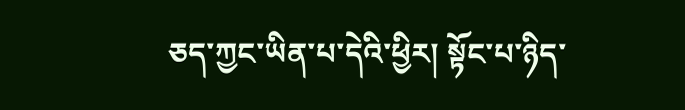ཅད་ཀྱང་ཡིན་པ་དེའི་ཕྱིར། སྟོང་པ་ཉིད་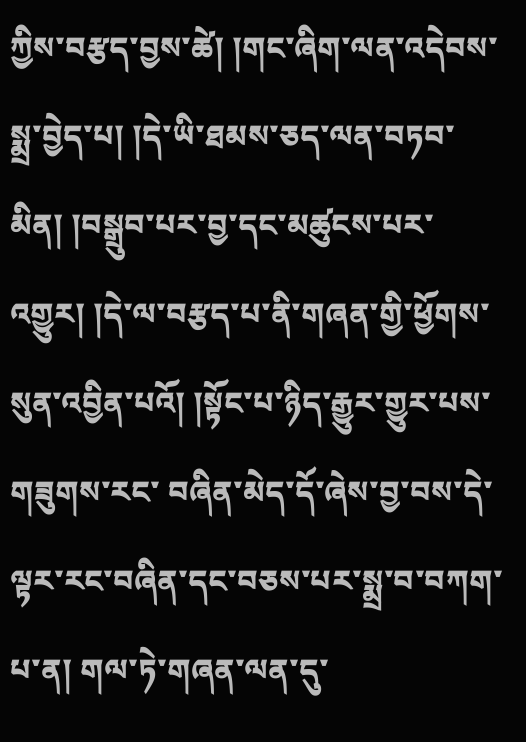ཀྱིས་བརྩད་བྱས་ཚེ། །གང་ཞིག་ལན་འདེབས་སྨྲ་བྱེད་པ། །དེ་ཡི་ཐམས་ཅད་ལན་བཏབ་མིན། །བསྒྲུབ་པར་བྱ་དང་མཚུངས་པར་འགྱུར། །དེ་ལ་བརྩད་པ་ནི་གཞན་གྱི་ཕྱོགས་སུན་འབྱིན་པའོ། །སྟོང་པ་ཉིད་རྒྱུར་གྱུར་པས་གཟུགས་རང་ བཞིན་མེད་དོ་ཞེས་བྱ་བས་དེ་ལྟར་རང་བཞིན་དང་བཅས་པར་སྨྲ་བ་བཀག་པ་ན། གལ་ཏེ་གཞན་ལན་དུ་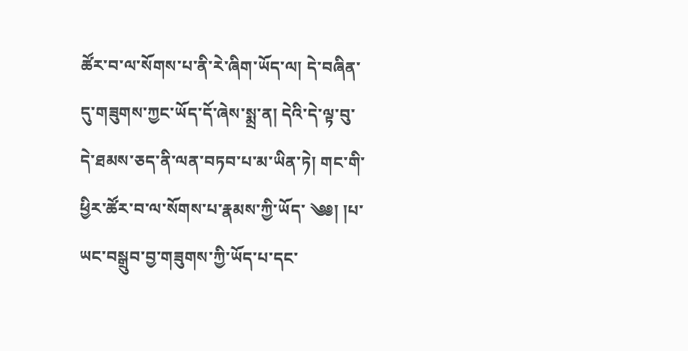ཚོར་བ་ལ་སོགས་པ་ནི་རེ་ཞིག་ཡོད་ལ། དེ་བཞིན་དུ་གཟུགས་ཀྱང་ཡོད་དོ་ཞེས་སྨྲ་ན། དེའི་དེ་ལྟ་བུ་དེ་ཐམས་ཅད་ནི་ལན་བཏབ་པ་མ་ཡིན་ཏེ། གང་གི་ཕྱིར་ཚོར་བ་ལ་སོགས་པ་རྣམས་ཀྱི་ཡོད་ ༄༅། །པ་ཡང་བསྒྲུབ་བྱ་གཟུགས་ཀྱི་ཡོད་པ་དང་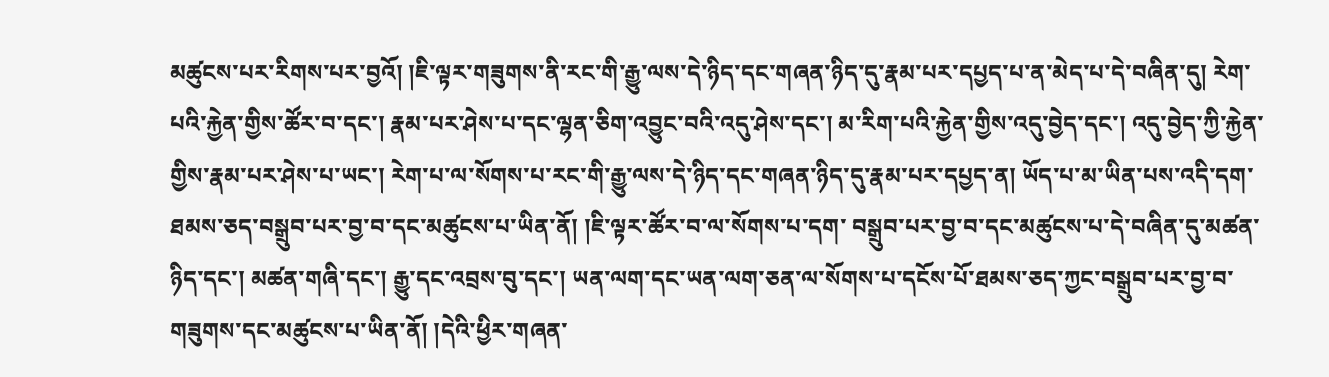མཚུངས་པར་རིགས་པར་བྱའོ། །ཇི་ལྟར་གཟུགས་ནི་རང་གི་རྒྱུ་ལས་དེ་ཉིད་དང་གཞན་ཉིད་དུ་རྣམ་པར་དཔྱད་པ་ན་མེད་པ་དེ་བཞིན་དུ། རེག་པའི་རྐྱེན་གྱིས་ཚོར་བ་དང་། རྣམ་པར་ཤེས་པ་དང་ལྷན་ཅིག་འབྱུང་བའི་འདུ་ཤེས་དང་། མ་རིག་པའི་རྐྱེན་གྱིས་འདུ་བྱེད་དང་། འདུ་བྱེད་ཀྱི་རྐྱེན་གྱིས་རྣམ་པར་ཤེས་པ་ཡང་། རེག་པ་ལ་སོགས་པ་རང་གི་རྒྱུ་ལས་དེ་ཉིད་དང་གཞན་ཉིད་དུ་རྣམ་པར་དཔྱད་ན། ཡོད་པ་མ་ཡིན་པས་འདི་དག་ཐམས་ཅད་བསྒྲུབ་པར་བྱ་བ་དང་མཚུངས་པ་ཡིན་ནོ། །ཇི་ལྟར་ཚོར་བ་ལ་སོགས་པ་དག་ བསྒྲུབ་པར་བྱ་བ་དང་མཚུངས་པ་དེ་བཞིན་དུ་མཚན་ཉིད་དང་། མཚན་གཞི་དང་། རྒྱུ་དང་འབྲས་བུ་དང་། ཡན་ལག་དང་ཡན་ལག་ཅན་ལ་སོགས་པ་དངོས་པོ་ཐམས་ཅད་ཀྱང་བསྒྲུབ་པར་བྱ་བ་གཟུགས་དང་མཚུངས་པ་ཡིན་ནོ། །དེའི་ཕྱིར་གཞན་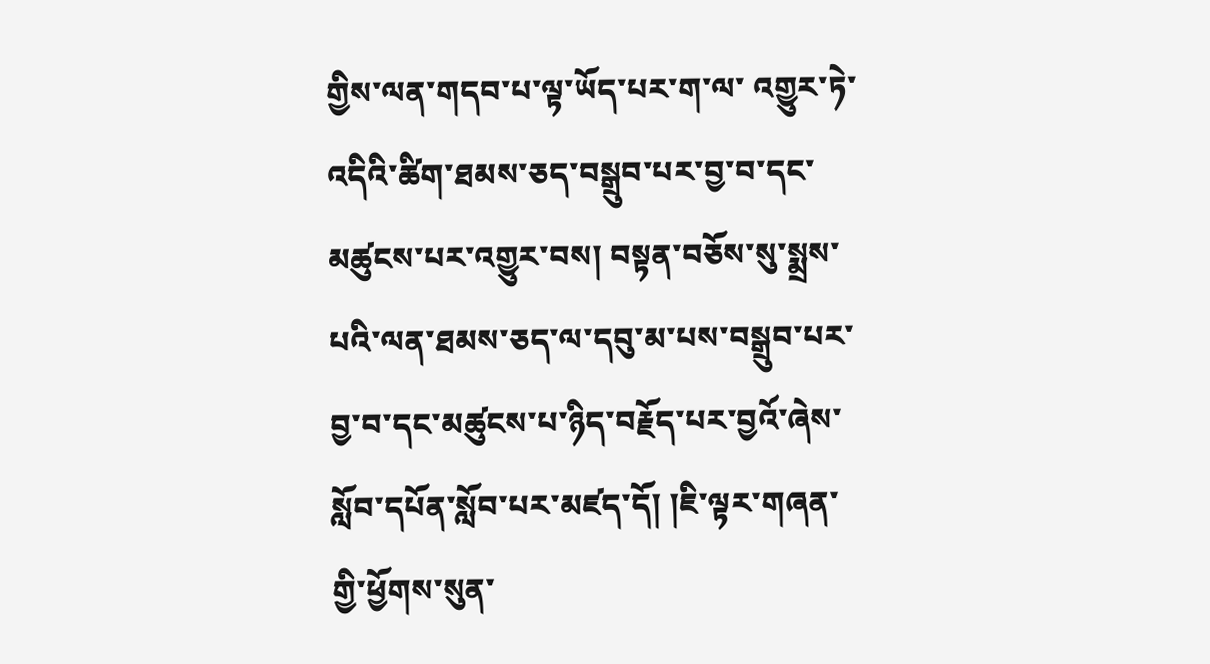གྱིས་ལན་གདབ་པ་ལྟ་ཡོད་པར་ག་ལ་ འགྱུར་ཏེ་འདིའི་ཚིག་ཐམས་ཅད་བསྒྲུབ་པར་བྱ་བ་དང་མཚུངས་པར་འགྱུར་བས། བསྟན་བཅོས་སུ་སྨྲས་པའི་ལན་ཐམས་ཅད་ལ་དབུ་མ་པས་བསྒྲུབ་པར་བྱ་བ་དང་མཚུངས་པ་ཉིད་བརྗོད་པར་བྱའོ་ཞེས་སློབ་དཔོན་སློབ་པར་མཛད་དོ། །ཇི་ལྟར་གཞན་གྱི་ཕྱོགས་སུན་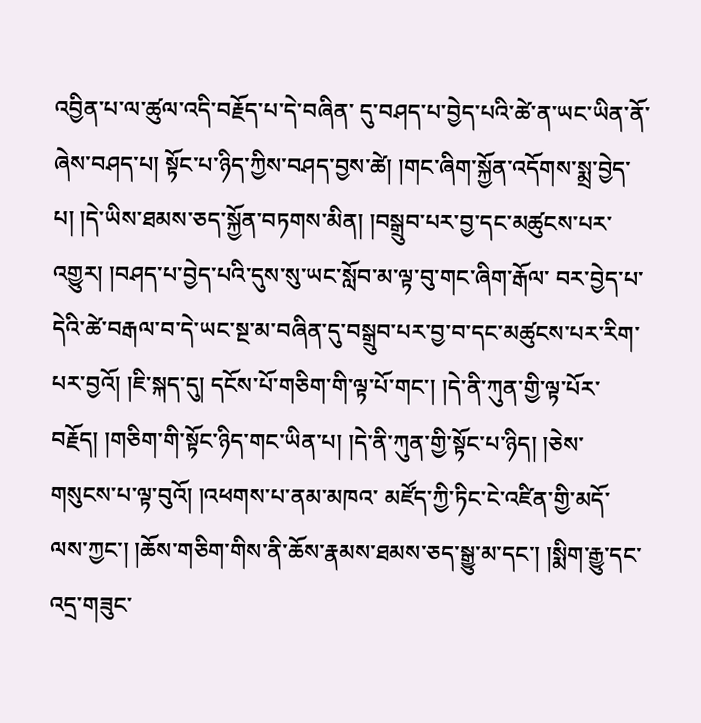འབྱིན་པ་ལ་ཚུལ་འདི་བརྗོད་པ་དེ་བཞིན་ དུ་བཤད་པ་བྱེད་པའི་ཚེ་ན་ཡང་ཡིན་ནོ་ཞེས་བཤད་པ། སྟོང་པ་ཉིད་ཀྱིས་བཤད་བྱས་ཚེ། །གང་ཞིག་སྐྱོན་འདོགས་སྨྲ་བྱེད་པ། །དེ་ཡིས་ཐམས་ཅད་སྐྱོན་བཏགས་མིན། །བསྒྲུབ་པར་བྱ་དང་མཚུངས་པར་འགྱུར། །བཤད་པ་བྱེད་པའི་དུས་སུ་ཡང་སློབ་མ་ལྟ་བུ་གང་ཞིག་རྒོལ་ བར་བྱེད་པ་དེའི་ཚེ་བརྒལ་བ་དེ་ཡང་སྔ་མ་བཞིན་དུ་བསྒྲུབ་པར་བྱ་བ་དང་མཚུངས་པར་རིག་པར་བྱའོ། །ཇི་སྐད་དུ། དངོས་པོ་གཅིག་གི་ལྟ་པོ་གང་། །དེ་ནི་ཀུན་གྱི་ལྟ་པོར་བརྗོད། །གཅིག་གི་སྟོང་ཉིད་གང་ཡིན་པ། །དེ་ནི་ཀུན་གྱི་སྟོང་པ་ཉིད། །ཅེས་གསུངས་པ་ལྟ་བུའོ། །འཕགས་པ་ནམ་མཁའ་ མཛོད་ཀྱི་ཏིང་ངེ་འཛིན་གྱི་མདོ་ལས་ཀྱང་། །ཆོས་གཅིག་གིས་ནི་ཆོས་རྣམས་ཐམས་ཅད་སྒྱུ་མ་དང་། །སྨིག་རྒྱུ་དང་འདྲ་གཟུང་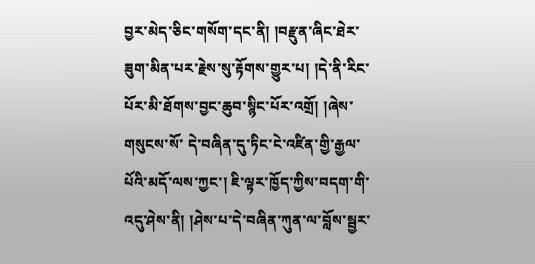བྱར་མེད་ཅིང་གསོག་དང་ནི། །བརྫུན་ཞིང་ཐེར་ཟུག་མིན་པར་རྗེས་སུ་རྟོགས་གྱུར་པ། །དེ་ནི་རིང་པོར་མི་ཐོགས་བྱང་ཆུབ་སྙིང་པོར་འགྲོ། །ཞེས་གསུངས་སོ་ དེ་བཞིན་དུ་ཏིང་ངེ་འཛིན་གྱི་རྒྱལ་པོའི་མདོ་ལས་ཀྱང་། ཇི་ལྟར་ཁྱོད་ཀྱིས་བདག་གི་འདུ་ཤེས་ནི། །ཤེས་པ་དེ་བཞིན་ཀུན་ལ་བློས་སྦྱར་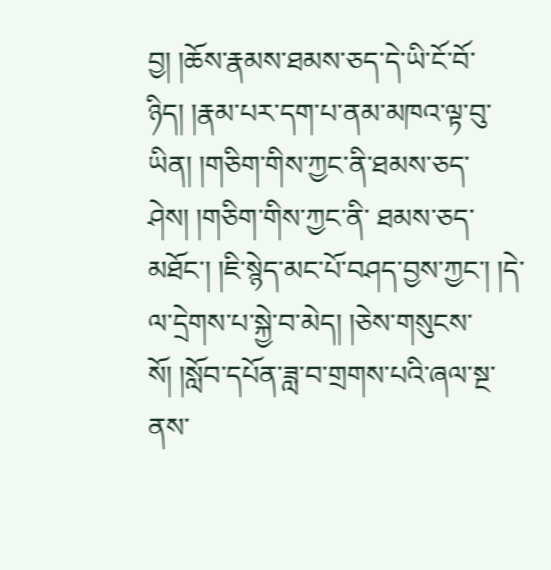བྱ། །ཆོས་རྣམས་ཐམས་ཅད་དེ་ཡི་ངོ་བོ་ཉིད། །རྣམ་པར་དག་པ་ནམ་མཁའ་ལྟ་བུ་ཡིན། །གཅིག་གིས་ཀྱང་ནི་ཐམས་ཅད་ཤེས། །གཅིག་གིས་ཀྱང་ནི་ ཐམས་ཅད་མཐོང་། །ཇི་སྙེད་མང་པོ་བཤད་བྱས་ཀྱང་། །དེ་ལ་དྲེགས་པ་སྐྱེ་བ་མེད། །ཅེས་གསུངས་སོ། །སློབ་དཔོན་ཟླ་བ་གྲགས་པའི་ཞལ་སྔ་ནས་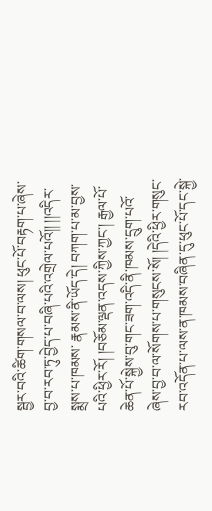སྦྱར་བའི་ཚིག་གསལ་བ་ལས། ཕུང་པོ་བརྟག་པ་ཞེས་བྱ་བ་རབ་ཏུ་བྱེད་པ་བཞི་པའི་འགྲེལ་པའོ།། །།འདིར་སྨྲས་པ་ཁམས་ རྣམས་ནི་ཡོད་དེ། བཀག་པ་མ་བྱས་པའི་ཕྱིར་རོ། །བཅོམ་ལྡན་འདས་ཀྱིས་ཀྱང་། རྒྱལ་པོ་ཆེན་པོ་སྐྱེས་བུ་གང་ཟག་འདི་ནི་ཁམས་དྲུག་པའོ་ཞེས་བྱ་བ་ལ་སོགས་པ་གསུངས་སོ། །དེའི་ཕྱིར་གསུང་རབ་འདོན་པ་ལས་ན་ཁམས་བཞིན་དུ་ཕུང་པོ་དང་སྐྱེ་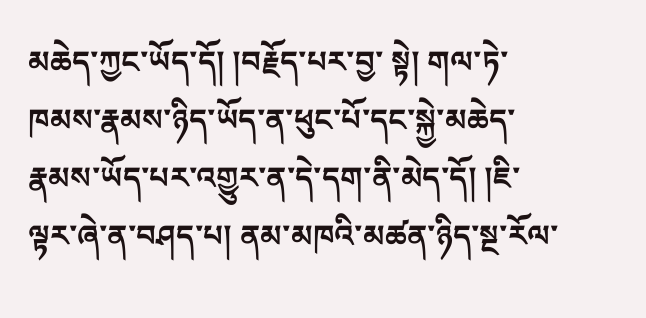མཆེད་ཀྱང་ཡོད་དོ། །བརྗོད་པར་བྱ་ སྟེ། གལ་ཏེ་ཁམས་རྣམས་ཉིད་ཡོད་ན་ཕུང་པོ་དང་སྐྱེ་མཆེད་རྣམས་ཡོད་པར་འགྱུར་ན་དེ་དག་ནི་མེད་དོ། །ཇི་ལྟར་ཞེ་ན་བཤད་པ། ནམ་མཁའི་མཚན་ཉིད་སྔ་རོལ་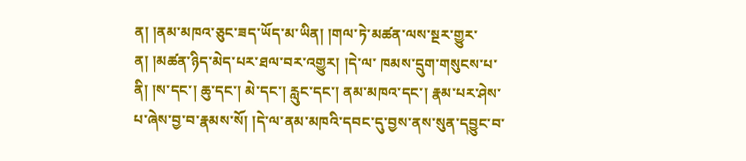ན། །ནམ་མཁའ་ཅུང་ཟད་ཡོད་མ་ཡིན། །གལ་ཏེ་མཚན་ལས་སྔར་གྱུར་ན། །མཚན་ཉིད་མེད་པར་ཐལ་བར་འགྱུར། །དེ་ལ་ ཁམས་དྲུག་གསུངས་པ་ནི། །ས་དང་། ཆུ་དང་། མེ་དང་། རླུང་དང་། ནམ་མཁའ་དང་། རྣམ་པར་ཤེས་པ་ཞེས་བྱ་བ་རྣམས་སོ། །དེ་ལ་ནམ་མཁའི་དབང་དུ་བྱས་ནས་སུན་དབྱུང་བ་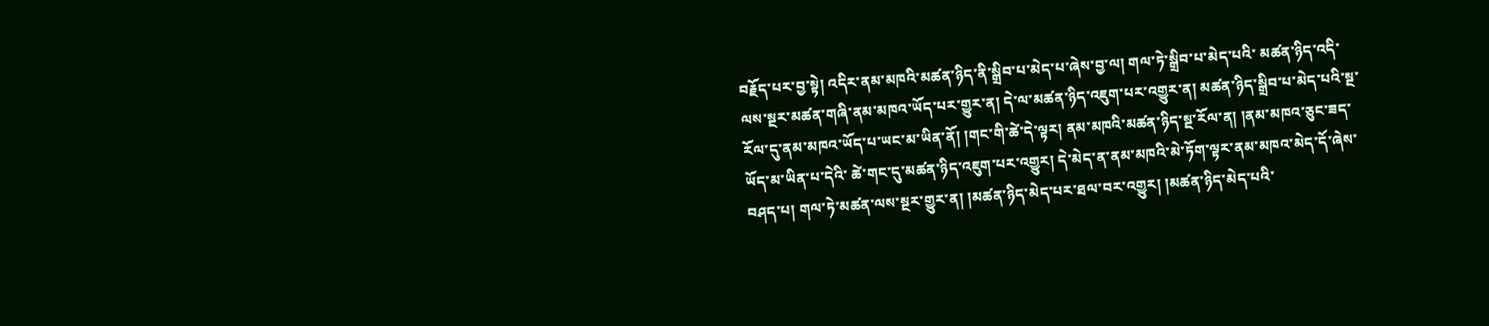བརྗོད་པར་བྱ་སྟེ། འདིར་ནམ་མཁའི་མཚན་ཉིད་ནི་སྒྲིབ་པ་མེད་པ་ཞེས་བྱ་ལ། གལ་ཏེ་སྒྲིབ་པ་མེད་པའི་ མཚན་ཉིད་འདི་ལས་སྔར་མཚན་གཞི་ནམ་མཁའ་ཡོད་པར་གྱུར་ན། དེ་ལ་མཚན་ཉིད་འཇུག་པར་འགྱུར་ན། མཚན་ཉིད་སྒྲིབ་པ་མེད་པའི་སྔ་རོལ་དུ་ནམ་མཁའ་ཡོད་པ་ཡང་མ་ཡིན་ནོ། །གང་གི་ཚེ་དེ་ལྟར། ནམ་མཁའི་མཚན་ཉིད་སྔ་རོལ་ན། །ནམ་མཁའ་ཅུང་ཟད་ཡོད་མ་ཡིན་པ་དེའི་ ཚེ་གང་དུ་མཚན་ཉིད་འཇུག་པར་འགྱུར། དེ་མེད་ན་ནམ་མཁའི་མེ་ཏོག་ལྟར་ནམ་མཁའ་མེད་དོ་ཞེས་བཤད་པ། གལ་ཏེ་མཚན་ལས་སྔར་གྱུར་ན། །མཚན་ཉིད་མེད་པར་ཐལ་བར་འགྱུར། །མཚན་ཉིད་མེད་པའི་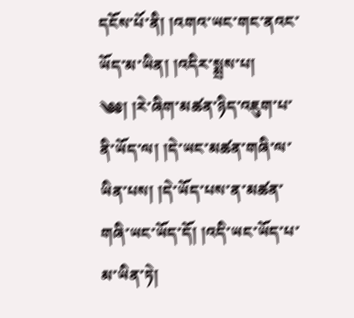དངོས་པོ་ནི། །འགའ་ཡང་གང་ནའང་ཡོད་མ་ཡིན། །འདིར་སྨྲས་པ། ༄༅། །རེ་ཞིག་མཚན་ཉིད་འཇུག་པ་ནི་ཡོད་ལ། །དེ་ཡང་མཚན་གཞི་ལ་ཡིན་པས། །དེ་ཡོད་པས་ན་མཚན་གཞི་ཡང་ཡོད་དོ། །འདི་ཡང་ཡོད་པ་མ་ཡིན་ཏེ།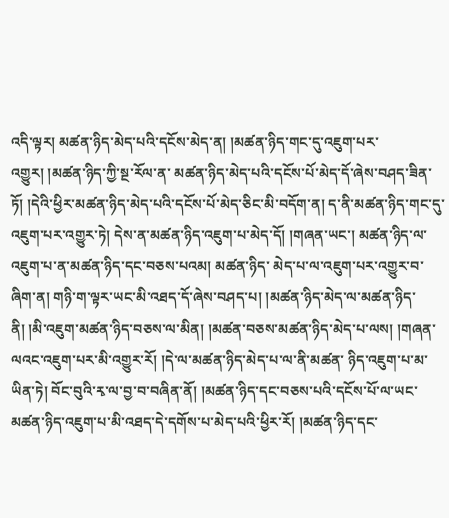འདི་ལྟར། མཚན་ཉིད་མེད་པའི་དངོས་མེད་ན། །མཚན་ཉིད་གང་དུ་འཇུག་པར་འགྱུར། །མཚན་ཉིད་ཀྱི་སྔ་རོལ་ན་ མཚན་ཉིད་མེད་པའི་དངོས་པོ་མེད་དོ་ཞེས་བཤད་ཟིན་ཏོ། །དེའི་ཕྱིར་མཚན་ཉིད་མེད་པའི་དངོས་པོ་མེད་ཅིང་མི་བདོག་ན། ད་ནི་མཚན་ཉིད་གང་དུ་འཇུག་པར་འགྱུར་ཏེ། དེས་ན་མཚན་ཉིད་འཇུག་པ་མེད་དོ། །གཞན་ཡང་། མཚན་ཉིད་ལ་འཇུག་པ་ན་མཚན་ཉིད་དང་བཅས་པའམ། མཚན་ཉིད་ མེད་པ་ལ་འཇུག་པར་འགྱུར་བ་ཞིག་ན། གཉི་ག་ལྟར་ཡང་མི་འཐད་དོ་ཞེས་བཤད་པ། །མཚན་ཉིད་མེད་ལ་མཚན་ཉིད་ནི། །མི་འཇུག་མཚན་ཉིད་བཅས་ལ་མིན། །མཚན་བཅས་མཚན་ཉིད་མེད་པ་ལས། །གཞན་ལའང་འཇུག་པར་མི་འགྱུར་རོ། །དེ་ལ་མཚན་ཉིད་མེད་པ་ལ་ནི་མཚན་ ཉིད་འཇུག་པ་མ་ཡིན་ཏེ། བོང་བུའི་རྭ་ལ་བྱ་བ་བཞིན་ནོ། །མཚན་ཉིད་དང་བཅས་པའི་དངོས་པོ་ལ་ཡང་མཚན་ཉིད་འཇུག་པ་མི་འཐད་དེ་དགོས་པ་མེད་པའི་ཕྱིར་རོ། །མཚན་ཉིད་དང་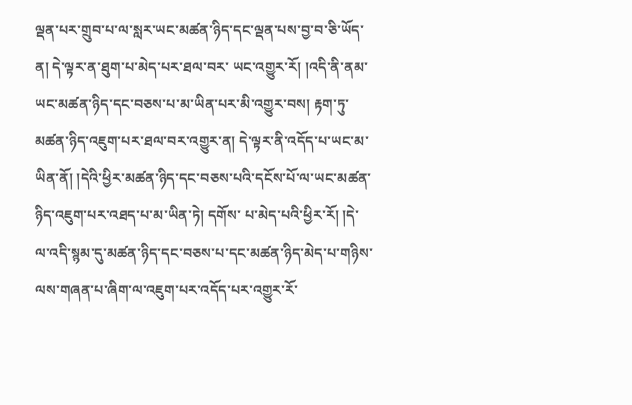ལྡན་པར་གྲུབ་པ་ལ་སླར་ཡང་མཚན་ཉིད་དང་ལྡན་པས་བྱ་བ་ཅི་ཡོད་ན། དེ་ལྟར་ན་ཐུག་པ་མེད་པར་ཐལ་བར་ ཡང་འགྱུར་རོ། །འདི་ནི་ནམ་ཡང་མཚན་ཉིད་དང་བཅས་པ་མ་ཡིན་པར་མི་འགྱུར་བས། རྟག་ཏུ་མཚན་ཉིད་འཇུག་པར་ཐལ་བར་འགྱུར་ན། དེ་ལྟར་ནི་འདོད་པ་ཡང་མ་ཡིན་ནོ། །དེའི་ཕྱིར་མཚན་ཉིད་དང་བཅས་པའི་དངོས་པོ་ལ་ཡང་མཚན་ཉིད་འཇུག་པར་འཐད་པ་མ་ཡིན་ཏེ། དགོས་ པ་མེད་པའི་ཕྱིར་རོ། །དེ་ལ་འདི་སྙམ་དུ་མཚན་ཉིད་དང་བཅས་པ་དང་མཚན་ཉིད་མེད་པ་གཉིས་ལས་གཞན་པ་ཞིག་ལ་འཇུག་པར་འདོད་པར་འགྱུར་རོ་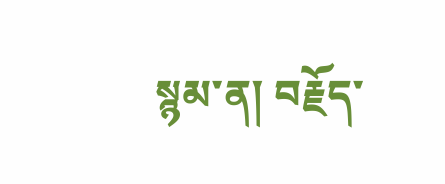སྙམ་ན། བརྗོད་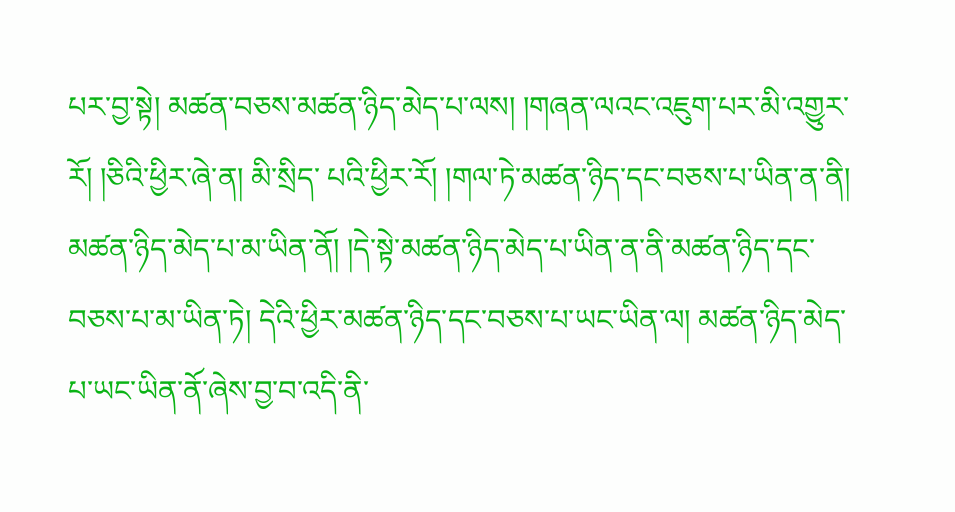པར་བྱ་སྟེ། མཚན་བཅས་མཚན་ཉིད་མེད་པ་ལས། །གཞན་ལའང་འཇུག་པར་མི་འགྱུར་རོ། །ཅིའི་ཕྱིར་ཞེ་ན། མི་སྲིད་ པའི་ཕྱིར་རོ། །གལ་ཏེ་མཚན་ཉིད་དང་བཅས་པ་ཡིན་ན་ནི། མཚན་ཉིད་མེད་པ་མ་ཡིན་ནོ། །དེ་སྟེ་མཚན་ཉིད་མེད་པ་ཡིན་ན་ནི་མཚན་ཉིད་དང་བཅས་པ་མ་ཡིན་ཏེ། དེའི་ཕྱིར་མཚན་ཉིད་དང་བཅས་པ་ཡང་ཡིན་ལ། མཚན་ཉིད་མེད་པ་ཡང་ཡིན་ནོ་ཞེས་བྱ་བ་འདི་ནི་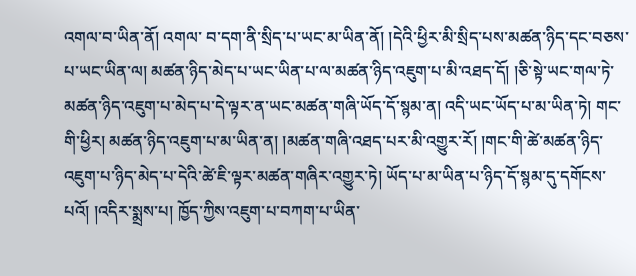འགལ་བ་ཡིན་ནོ། འགལ་ བ་དག་ནི་སྲིད་པ་ཡང་མ་ཡིན་ནོ། །དེའི་ཕྱིར་མི་སྲིད་པས་མཚན་ཉིད་དང་བཅས་པ་ཡང་ཡིན་ལ། མཚན་ཉིད་མེད་པ་ཡང་ཡིན་པ་ལ་མཚན་ཉིད་འཇུག་པ་མི་འཐད་དོ། །ཅི་སྟེ་ཡང་གལ་ཏེ་མཚན་ཉིད་འཇུག་པ་མེད་པ་དེ་ལྟར་ན་ཡང་མཚན་གཞི་ཡོད་དོ་སྙམ་ན། འདི་ཡང་ཡོད་པ་མ་ཡིན་ཏེ། གང་གི་ཕྱིར། མཚན་ཉིད་འཇུག་པ་མ་ཡིན་ན། །མཚན་གཞི་འཐད་པར་མི་འགྱུར་རོ། །གང་གི་ཚེ་མཚན་ཉིད་འཇུག་པ་ཉིད་མེད་པ་དེའི་ཚེ་ཇི་ལྟར་མཚན་གཞིར་འགྱུར་ཏེ། ཡོད་པ་མ་ཡིན་པ་ཉིད་དོ་སྙམ་དུ་དགོངས་པའོ། །འདིར་སྨྲས་པ། ཁྱོད་ཀྱིས་འཇུག་པ་བཀག་པ་ཡིན་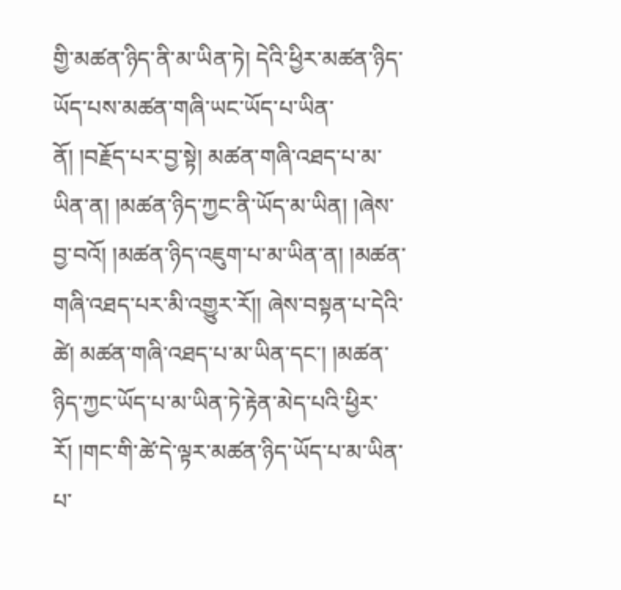གྱི་མཚན་ཉིད་ནི་མ་ཡིན་ཏེ། དེའི་ཕྱིར་མཚན་ཉིད་ཡོད་པས་མཚན་གཞི་ཡང་ཡོད་པ་ཡིན་ནོ། །བརྗོད་པར་བྱ་སྟེ། མཚན་གཞི་འཐད་པ་མ་ཡིན་ན། །མཚན་ཉིད་ཀྱང་ནི་ཡོད་མ་ཡིན། །ཞེས་བྱ་བའོ། །མཚན་ཉིད་འཇུག་པ་མ་ཡིན་ན། །མཚན་གཞི་འཐད་པར་མི་འགྱུར་རོ།། ཞེས་བསྟན་པ་དེའི་ཚེ། མཚན་གཞི་འཐད་པ་མ་ཡིན་དང་། །མཚན་ཉིད་ཀྱང་ཡོད་པ་མ་ཡིན་ཏེ་རྟེན་མེད་པའི་ཕྱིར་རོ། །གང་གི་ཚེ་དེ་ལྟར་མཚན་ཉིད་ཡོད་པ་མ་ཡིན་པ་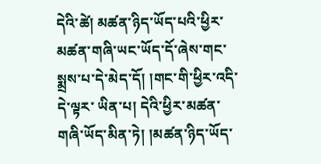དེའི་ཚེ། མཚན་ཉིད་ཡོད་པའི་ཕྱིར་མཚན་གཞི་ཡང་ཡོད་དོ་ཞེས་གང་སྨྲས་པ་དེ་མེད་དོ། །གང་གི་ཕྱིར་འདི་དེ་ལྟར་ ཡིན་པ། དེའི་ཕྱིར་མཚན་གཞི་ཡོད་མིན་ཏེ། །མཚན་ཉིད་ཡོད་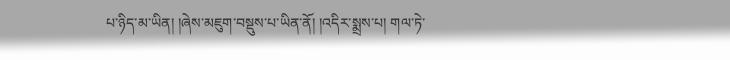པ་ཉིད་མ་ཡིན། །ཞེས་མཇུག་བསྡུས་པ་ཡིན་ནོ། །འདིར་སྨྲས་པ། གལ་ཏེ་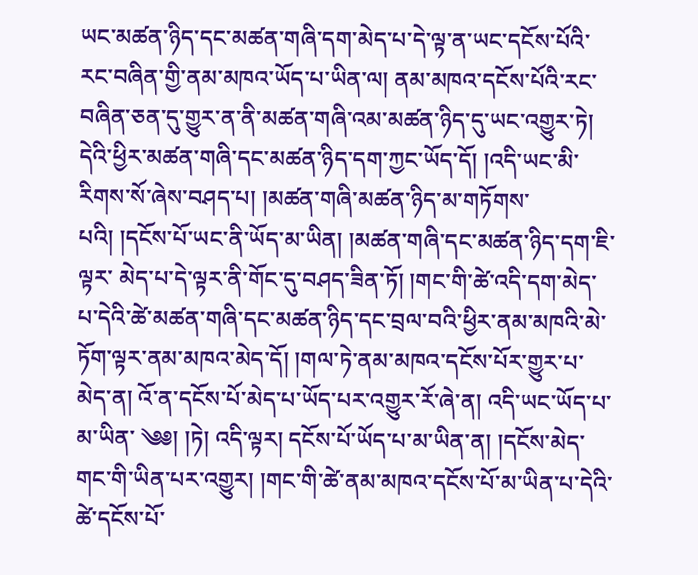ཡང་མཚན་ཉིད་དང་མཚན་གཞི་དག་མེད་པ་དེ་ལྟ་ན་ཡང་དངོས་པོའི་རང་བཞིན་གྱི་ནམ་མཁའ་ཡོད་པ་ཡིན་ལ། ནམ་མཁའ་དངོས་པོའི་རང་ བཞིན་ཅན་དུ་གྱུར་ན་ནི་མཚན་གཞི་འམ་མཚན་ཉིད་དུ་ཡང་འགྱུར་ཏེ། དེའི་ཕྱིར་མཚན་གཞི་དང་མཚན་ཉིད་དག་ཀྱང་ཡོད་དོ། །འདི་ཡང་མི་རིགས་སོ་ཞེས་བཤད་པ། །མཚན་གཞི་མཚན་ཉིད་མ་གཏོགས་པའི། །དངོས་པོ་ཡང་ནི་ཡོད་མ་ཡིན། །མཚན་གཞི་དང་མཚན་ཉིད་དག་ཇི་ལྟར་ མེད་པ་དེ་ལྟར་ནི་གོང་དུ་བཤད་ཟིན་ཏོ། །གང་གི་ཚེ་འདི་དག་མེད་པ་དེའི་ཚེ་མཚན་གཞི་དང་མཚན་ཉིད་དང་བྲལ་བའི་ཕྱིར་ནམ་མཁའི་མེ་ཏོག་ལྟར་ནམ་མཁའ་མེད་དོ། །གལ་ཏེ་ནམ་མཁའ་དངོས་པོར་གྱུར་པ་མེད་ན། འོ་ན་དངོས་པོ་མེད་པ་ཡོད་པར་འགྱུར་རོ་ཞེ་ན། འདི་ཡང་ཡོད་པ་མ་ཡིན་ ༄༅། །ཏེ། འདི་ལྟར། དངོས་པོ་ཡོད་པ་མ་ཡིན་ན། །དངོས་མེད་གང་གི་ཡིན་པར་འགྱུར། །གང་གི་ཚེ་ནམ་མཁའ་དངོས་པོ་མ་ཡིན་པ་དེའི་ཚེ་དངོས་པོ་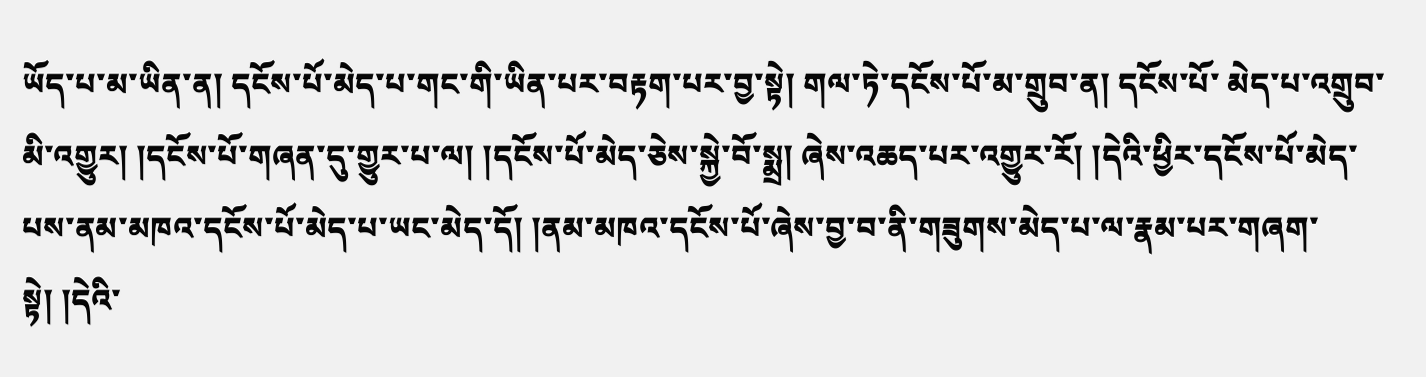ཡོད་པ་མ་ཡིན་ན། དངོས་པོ་མེད་པ་གང་གི་ཡིན་པར་བརྟག་པར་བྱ་སྟེ། གལ་ཏེ་དངོས་པོ་མ་གྲུབ་ན། དངོས་པོ་ མེད་པ་འགྲུབ་མི་འགྱུར། །དངོས་པོ་གཞན་དུ་གྱུར་པ་ལ། །དངོས་པོ་མེད་ཅེས་སྐྱེ་བོ་སྨྲ། ཞེས་འཆད་པར་འགྱུར་རོ། །དེའི་ཕྱིར་དངོས་པོ་མེད་པས་ནམ་མཁའ་དངོས་པོ་མེད་པ་ཡང་མེད་དོ། །ནམ་མཁའ་དངོས་པོ་ཞེས་བྱ་བ་ནི་གཟུགས་མེད་པ་ལ་རྣམ་པར་གཞག་སྟེ། །དེའི་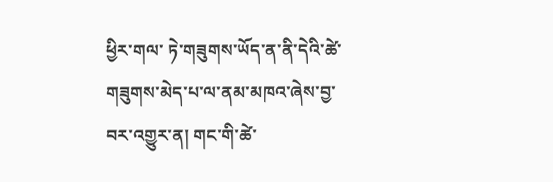ཕྱིར་གལ་ ཏེ་གཟུགས་ཡོད་ན་ནི་དེའི་ཚེ་གཟུགས་མེད་པ་ལ་ནམ་མཁའ་ཞེས་བྱ་བར་འགྱུར་ན། གང་གི་ཚེ་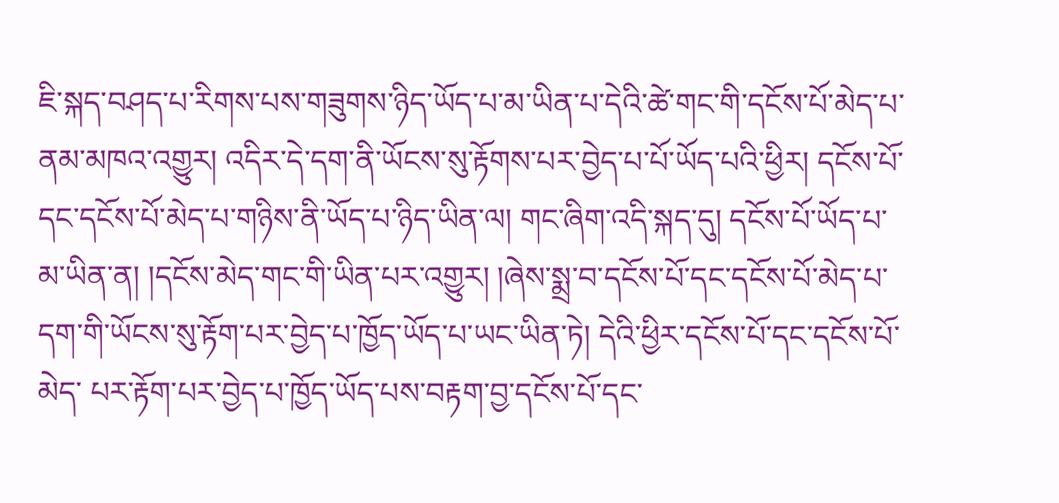ཇི་སྐད་བཤད་པ་རིགས་པས་གཟུགས་ཉིད་ཡོད་པ་མ་ཡིན་པ་དེའི་ཚེ་གང་གི་དངོས་པོ་མེད་པ་ནམ་མཁའ་འགྱུར། འདིར་དེ་དག་ནི་ཡོངས་སུ་རྟོགས་པར་བྱེད་པ་པོ་ཡོད་པའི་ཕྱིར། དངོས་པོ་ དང་དངོས་པོ་མེད་པ་གཉིས་ནི་ཡོད་པ་ཉིད་ཡིན་ལ། གང་ཞིག་འདི་སྐད་དུ། དངོས་པོ་ཡོད་པ་མ་ཡིན་ན། །དངོས་མེད་གང་གི་ཡིན་པར་འགྱུར། །ཞེས་སྨྲ་བ་དངོས་པོ་དང་དངོས་པོ་མེད་པ་དག་གི་ཡོངས་སུ་རྟོག་པར་བྱེད་པ་ཁྱོད་ཡོད་པ་ཡང་ཡིན་ཏེ། དེའི་ཕྱིར་དངོས་པོ་དང་དངོས་པོ་མེད་ པར་རྟོག་པར་བྱེད་པ་ཁྱོད་ཡོད་པས་བརྟག་བྱ་དངོས་པོ་དང་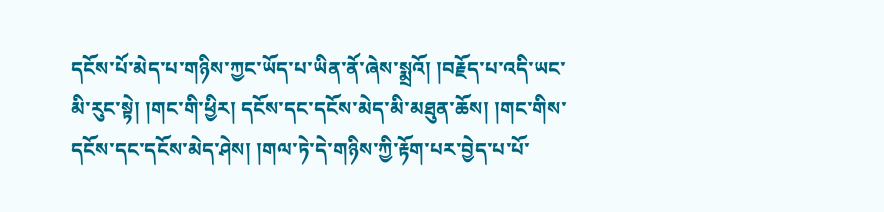དངོས་པོ་མེད་པ་གཉིས་ཀྱང་ཡོད་པ་ཡིན་ནོ་ཞེས་སྨྲའོ། །བརྗོད་པ་འདི་ཡང་མི་རུང་སྟེ། །གང་གི་ཕྱིར། དངོས་དང་དངོས་མེད་མི་མཐུན་ཆོས། །གང་གིས་དངོས་དང་དངོས་མེད་ཤེས། །གལ་ཏེ་དེ་གཉིས་ཀྱི་རྟོག་པར་བྱེད་པ་པོ་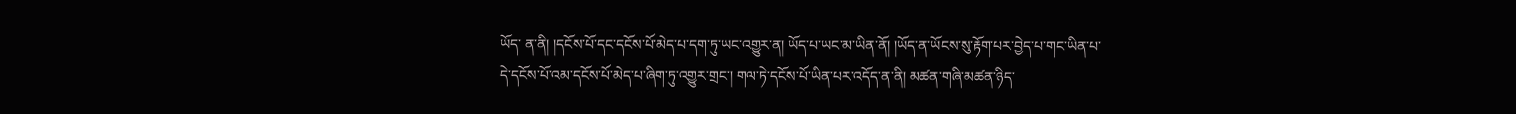ཡོད་ ན་ནི། །དངོས་པོ་དང་དངོས་པོ་མེད་པ་དག་ཏུ་ཡང་འགྱུར་ན། ཡོད་པ་ཡང་མ་ཡིན་ནོ། །ཡོད་ན་ཡོངས་སུ་རྟོག་པར་བྱེད་པ་གང་ཡིན་པ་དེ་དངོས་པོ་འམ་དངོས་པོ་མེད་པ་ཞིག་ཏུ་འགྱུར་གྲང་། གལ་ཏེ་དངོས་པོ་ཡིན་པར་འདོད་ན་ནི། མཚན་གཞི་མཚན་ཉིད་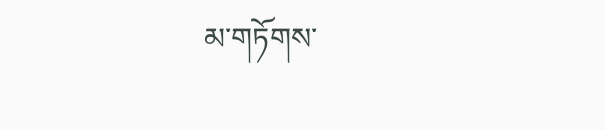མ་གཏོགས་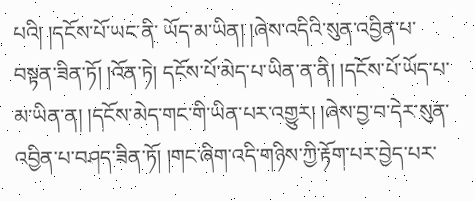པའི། །དངོས་པོ་ཡང་ནི་ ཡོད་མ་ཡིན། །ཞེས་འདིའི་སུན་འབྱིན་པ་བསྟན་ཟིན་ཏོ། །འོན་ཏེ། དངོས་པོ་མེད་པ་ཡིན་ན་ནི། །དངོས་པོ་ཡོད་པ་མ་ཡིན་ན། །དངོས་མེད་གང་གི་ཡིན་པར་འགྱུར། །ཞེས་བྱ་བ་དེར་སུན་འབྱིན་པ་བཤད་ཟིན་ཏོ། །གང་ཞིག་འདི་གཉིས་ཀྱི་རྟོག་པར་བྱེད་པར་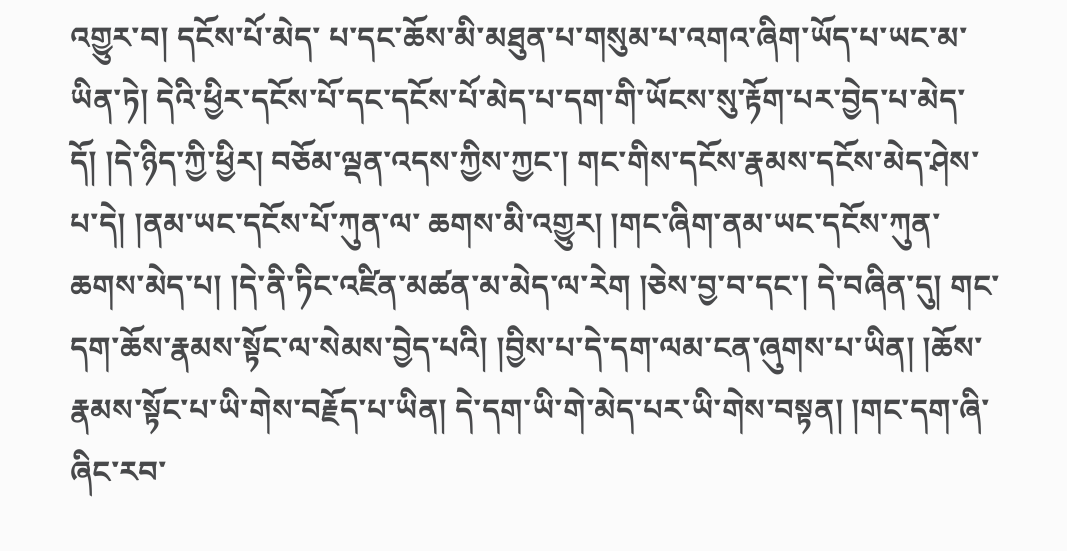འགྱུར་བ། དངོས་པོ་མེད་ པ་དང་ཆོས་མི་མཐུན་པ་གསུམ་པ་འགའ་ཞིག་ཡོད་པ་ཡང་མ་ཡིན་ཏེ། དེའི་ཕྱིར་དངོས་པོ་དང་དངོས་པོ་མེད་པ་དག་གི་ཡོངས་སུ་རྟོག་པར་བྱེད་པ་མེད་དོ། །དེ་ཉིད་ཀྱི་ཕྱིར། བཅོམ་ལྡན་འདས་ཀྱིས་ཀྱང་། གང་གིས་དངོས་རྣམས་དངོས་མེད་ཤེས་པ་དེ། །ནམ་ཡང་དངོས་པོ་ཀུན་ལ་ ཆགས་མི་འགྱུར། །གང་ཞིག་ནམ་ཡང་དངོས་ཀུན་ཆགས་མེད་པ། །དེ་ནི་ཏིང་འཛིན་མཚན་མ་མེད་ལ་རེག །ཅེས་བྱ་བ་དང་། དེ་བཞིན་དུ། གང་དག་ཆོས་རྣམས་སྟོང་ལ་སེམས་བྱེད་པའི། །བྱིས་པ་དེ་དག་ལམ་ངན་ཞུགས་པ་ཡིན། །ཆོས་རྣམས་སྟོང་པ་ཡི་གེས་བརྗོད་པ་ཡིན། དེ་དག་ཡི་གེ་མེད་པར་ཡི་གེས་བསྟན། །གང་དག་ཞི་ཞིང་རབ་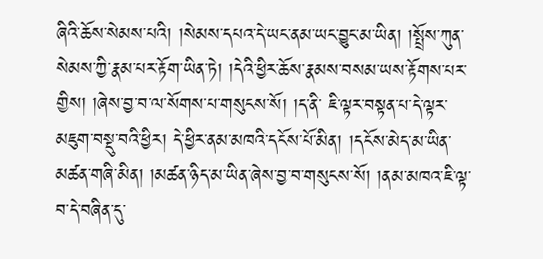ཞིའི་ཆོས་སེམས་པའི། །སེམས་དཔའ་དེ་ཡང་ནམ་ཡང་བྱུང་མ་ཡིན། །སྤྲོས་ཀུན་སེམས་ཀྱི་རྣམ་པར་རྟོག་ཡིན་ཏེ། །དེའི་ཕྱིར་ཆོས་རྣམས་བསམ་ཡས་རྟོགས་པར་གྱིས། །ཞེས་བྱ་བ་ལ་སོགས་པ་གསུངས་སོ། །ད་ནི་ ཇི་ལྟར་བསྟན་པ་དེ་ལྟར་མཇུག་བསྡུ་བའི་ཕྱིར། དེ་ཕྱིར་ནམ་མཁའི་དངོས་པོ་མིན། །དངོས་མེད་མ་ཡིན་མཚན་གཞི་མིན། །མཚན་ཉིད་མ་ཡིན་ཞེས་བྱ་བ་གསུངས་སོ། །ནམ་མཁའ་ཇི་ལྟ་བ་དེ་བཞིན་དུ་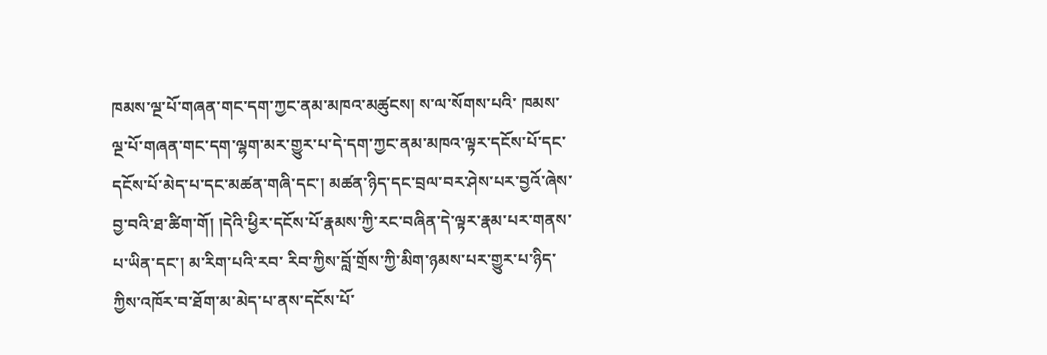ཁམས་ལྔ་པོ་གཞན་གང་དག་ཀྱང་ནམ་མཁའ་མཚུངས། ས་ལ་སོགས་པའི་ ཁམས་ལྔ་པོ་གཞན་གང་དག་ལྷག་མར་གྱུར་པ་དེ་དག་ཀྱང་ནམ་མཁའ་ལྟར་དངོས་པོ་དང་དངོས་པོ་མེད་པ་དང་མཚན་གཞི་དང་། མཚན་ཉིད་དང་བྲལ་བར་ཤེས་པར་བྱའོ་ཞེས་བྱ་བའི་ཐ་ཚིག་གོ། །དེའི་ཕྱིར་དངོས་པོ་རྣམས་ཀྱི་རང་བཞིན་དེ་ལྟར་རྣམ་པར་གནས་པ་ཡིན་དང་། མ་རིག་པའི་རབ་ རིབ་ཀྱིས་བློ་གྲོས་ཀྱི་མིག་ཉམས་པར་གྱུར་པ་ཉིད་ཀྱིས་འཁོར་བ་ཐོག་མ་མེད་པ་ནས་དངོས་པོ་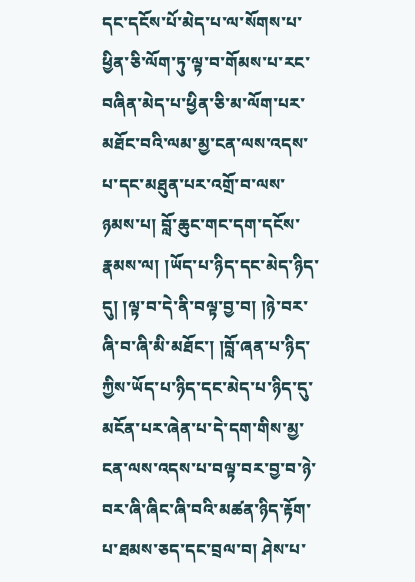དང་དངོས་པོ་མེད་པ་ལ་སོགས་པ་ཕྱིན་ཅི་ལོག་ཏུ་ལྟ་བ་གོམས་པ་རང་བཞིན་མེད་པ་ཕྱིན་ཅི་མ་ལོག་པར་མཐོང་བའི་ལམ་མྱ་ངན་ལས་འདས་པ་དང་མཐུན་པར་འགྲོ་བ་ལས་ཉམས་པ། བློ་ཆུང་གང་དག་དངོས་ རྣམས་ལ། །ཡོད་པ་ཉིད་དང་མེད་ཉིད་དུ། །ལྟ་བ་དེ་ནི་བལྟ་བྱ་བ། །ཉེ་བར་ཞི་བ་ཞི་མི་མཐོང་། །བློ་ཞན་པ་ཉིད་ཀྱིས་ཡོད་པ་ཉིད་དང་མེད་པ་ཉིད་དུ་མངོན་པར་ཞེན་པ་དེ་དག་གིས་མྱ་ངན་ལས་འདས་པ་བལྟ་བར་བྱ་བ་ཉེ་བར་ཞི་ཞིང་ཞི་བའི་མཚན་ཉིད་རྟོག་པ་ཐམས་ཅད་དང་བྲལ་བ། ཤེས་པ་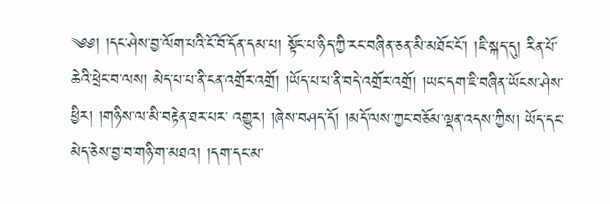༄༅། །དང་ཤེས་བྱ་ལོག་པའི་ངོ་བོ་དོན་དམ་པ། སྟོང་པ་ཉིད་ཀྱི་རང་བཞིན་ཅན་མི་མཐོང་ངོ་། །ཇི་སྐད་དུ། རིན་པོ་ཆེའི་ཕྲེང་བ་ལས། མེད་པ་པ་ནི་ངན་འགྲོར་འགྲོ། །ཡོད་པ་པ་ནི་བདེ་འགྲོར་འགྲོ། །ཡང་དག་ཇི་བཞིན་ཡོངས་ཤེས་ཕྱིར། །གཉིས་ལ་མི་བརྟེན་ཐར་པར་ འགྱུར། །ཞེས་བཤད་དོ། །མདོ་ལས་ཀྱང་བཅོམ་ལྡན་འདས་ཀྱིས། ཡོད་དང་མེད་ཅེས་བྱ་བ་གཉི་ག་མཐའ། །དག་དང་མ་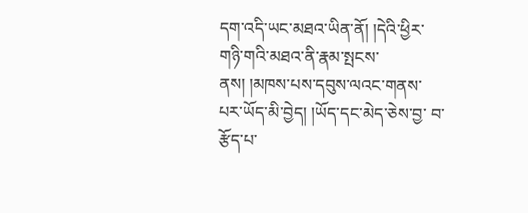དག་འདི་ཡང་མཐའ་ཡིན་ནོ། །དེའི་ཕྱིར་གཉི་གའི་མཐའ་ནི་རྣམ་སྤངས་ནས། །མཁས་པས་དབུས་ལའང་གནས་པར་ཡོད་མི་བྱེད། །ཡོད་དང་མེད་ཅེས་བྱ་ བ་རྩོད་པ་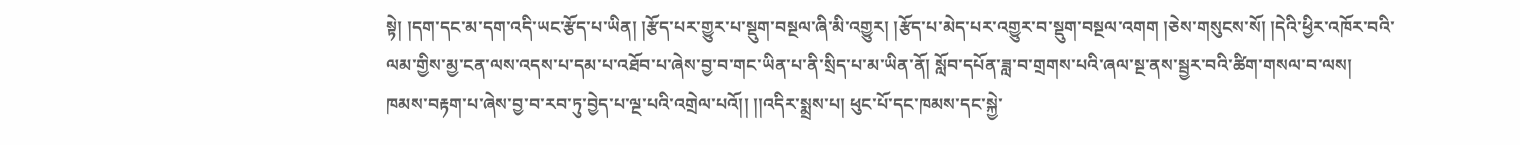སྟེ། །དག་དང་མ་དག་འདི་ཡང་རྩོད་པ་ཡིན། །རྩོད་པར་གྱུར་པ་སྡུག་བསྔལ་ཞི་མི་འགྱུར། །རྩོད་པ་མེད་པར་འགྱུར་བ་སྡུག་བསྔལ་འགག །ཅེས་གསུངས་སོ། །དེའི་ཕྱིར་འཁོར་བའི་ལམ་གྱིས་མྱ་ངན་ལས་འདས་པ་དམ་པ་འཐོབ་པ་ཞེས་བྱ་བ་གང་ཡིན་པ་ནི་སྲིད་པ་མ་ཡིན་ནོ། སློབ་དཔོན་ཟླ་བ་གྲགས་པའི་ཞལ་སྔ་ནས་སྦྱར་བའི་ཚིག་གསལ་བ་ལས། ཁམས་བརྟག་པ་ཞེས་བྱ་བ་རབ་ཏུ་བྱེད་པ་ལྔ་པའི་འགྲེལ་པའོ།། །།འདིར་སྨྲས་པ། ཕུང་པོ་དང་ཁམས་དང་སྐྱེ་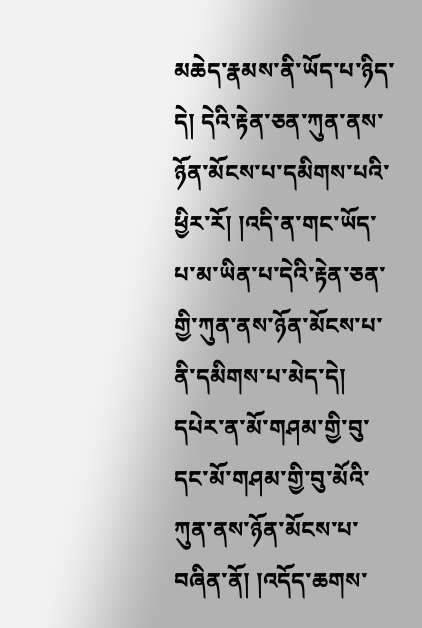མཆེད་རྣམས་ནི་ཡོད་པ་ཉིད་དེ། དེའི་རྟེན་ཅན་ཀུན་ནས་ཉོན་མོངས་པ་དམིགས་པའི་ ཕྱིར་རོ། །འདི་ན་གང་ཡོད་པ་མ་ཡིན་པ་དེའི་རྟེན་ཅན་གྱི་ཀུན་ནས་ཉོན་མོངས་པ་ནི་དམིགས་པ་མེད་དེ། དཔེར་ན་མོ་གཤམ་གྱི་བུ་དང་མོ་གཤམ་གྱི་བུ་མོའི་ཀུན་ནས་ཉོན་མོངས་པ་བཞིན་ནོ། །འདོད་ཆགས་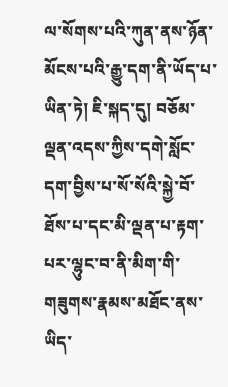ལ་སོགས་པའི་ཀུན་ནས་ཉོན་མོངས་པའི་རྒྱུ་དག་ནི་ཡོད་པ་ཡིན་ཏེ། ཇི་སྐད་དུ། བཅོམ་ལྡན་འདས་ཀྱིས་དགེ་སློང་དག་བྱིས་པ་སོ་སོའི་སྐྱེ་བོ་ཐོས་པ་དང་མི་ལྡན་པ་རྟག་པར་ལྷུང་བ་ནི་མིག་གི་གཟུགས་རྣམས་མཐོང་ནས་ཡིད་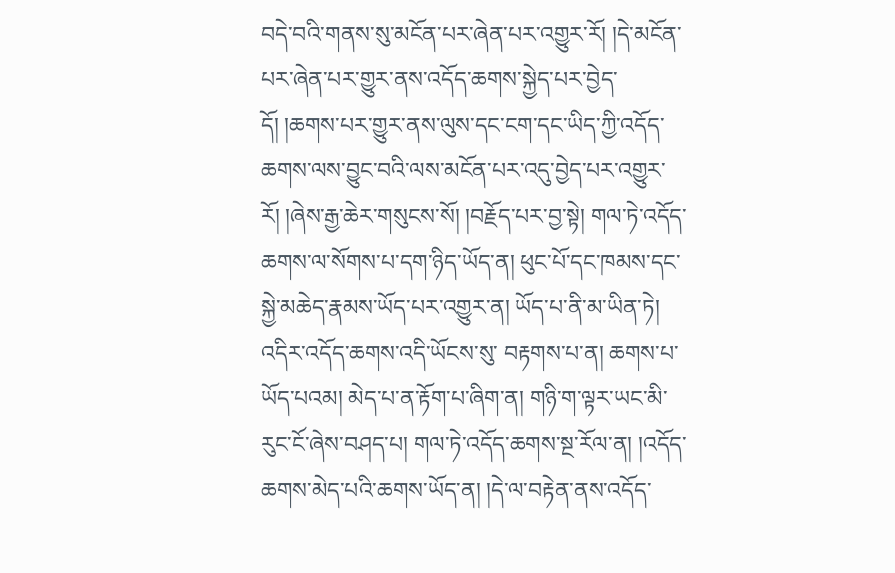བདེ་བའི་གནས་སུ་མངོན་པར་ཞེན་པར་འགྱུར་རོ། །དེ་མངོན་པར་ཞེན་པར་གྱུར་ནས་འདོད་ཆགས་སྐྱེད་པར་བྱེད་དོ། །ཆགས་པར་གྱུར་ནས་ལུས་དང་ངག་དང་ཡིད་ཀྱི་འདོད་ ཆགས་ལས་བྱུང་བའི་ལས་མངོན་པར་འདུ་བྱེད་པར་འགྱུར་རོ། །ཞེས་རྒྱ་ཆེར་གསུངས་སོ། །བརྗོད་པར་བྱ་སྟེ། གལ་ཏེ་འདོད་ཆགས་ལ་སོགས་པ་དག་ཉིད་ཡོད་ན། ཕུང་པོ་དང་ཁམས་དང་སྐྱེ་མཆེད་རྣམས་ཡོད་པར་འགྱུར་ན། ཡོད་པ་ནི་མ་ཡིན་ཏེ། འདིར་འདོད་ཆགས་འདི་ཡོངས་སུ་ བརྟགས་པ་ན། ཆགས་པ་ཡོད་པའམ། མེད་པ་ན་རྟོག་པ་ཞིག་ན། གཉི་ག་ལྟར་ཡང་མི་རུང་ངོ་ཞེས་བཤད་པ། གལ་ཏེ་འདོད་ཆགས་སྔ་རོལ་ན། །འདོད་ཆགས་མེད་པའི་ཆགས་ཡོད་ན། །དེ་ལ་བརྟེན་ནས་འདོད་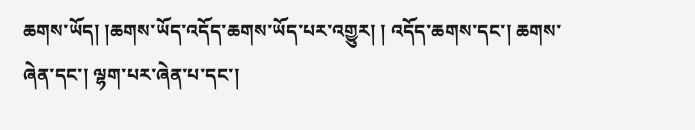ཆགས་ཡོད། །ཆགས་ཡོད་འདོད་ཆགས་ཡོད་པར་འགྱུར། ། འདོད་ཆགས་དང་། ཆགས་ཞེན་དང་། ལྷག་པར་ཞེན་པ་དང་།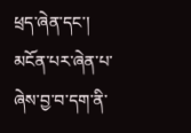ཕྲད་ཞེན་དང་། མངོན་པར་ཞེན་པ་ཞེས་བྱ་བ་དག་ནི་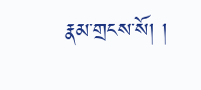རྣམ་གྲངས་སོ། །